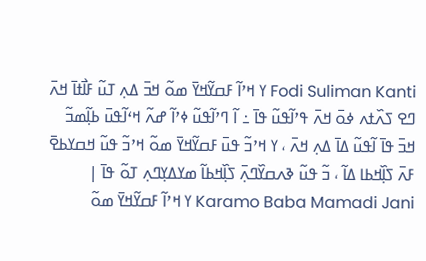Fodi Suliman Kanti ߌ ߞߴߊ߬ ߓߛߌ߬ߞߌ߫ ߘߋ߬ ߞߏ߫ ߡߍ߲ ߠߎ߬ ߓߊ߯ߙߊ߫ ߞߍ߫ ߣߐ ߖߍ߰ߙߍ ߦߋ߫ ߞߍ߫ ߟߴߊ߬ߟߎ߬ ߟߊ߫ ߸ ߊ߬ ߣߴߊ߬ߟߎ߬ ߦߴߊ߬ ߝߍ߬ ߞߵߊ߬ߟߎ߫ ߕߊ߲߬ߘߏ߬ ߞߏ߫ ߟߊ߫ ߊ߬ߟߎ߬ ߡߊ߫ ߡߍ߲ ߞߍ߫ ، ߌ ߞߴߏ߬ ߟߎ߫ ߓߛߌ߬ߞߌ߫ ߘߋ߬ ߞߴߏ߬ ߟߎ߬ ߞߛߌߕߐ߫ ߓߍ߫ ߖߊ߲߰ߞߕߊ ߡߊ߬ ، ߏ߬ ߟߎ߬ ߢߍߛߌ߰ߣߍ߲߫ ߖߊ߲߰ߞߕߊ߬ ߘߌߡߌ߲ߣߍ߲ ߠߋ߬ ߟߊ߫ |
Karamo Baba Mamadi Jani ߌ ߞߴߊ߬ ߓߛߌ߬ߞߌ߫ ߘߋ߬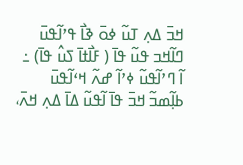ߞߏ߫ ߡߍ߲ ߠߎ߬ ߦߋ߫ ߢߊ߯ ߟߴߊ߬ߟߎ߫ ߣߊ߬ߞߏ ߟߎ߬ ߟߊ߫ ( ߓߊ߯ߙߊ߫ ߖߎ߮ ߟߊ߫) ߸ ߊ߬ ߣߴߊ߬ߟߎ߬ ߦߴߊ߬ ߝߍ߬ ߞߵߊ߬ߟߎ߫ ߕߊ߲߬ߘߏ߬ ߞߏ߫ ߟߊ߫ ߊ߬ߟߎ߬ ߡߊ߫ ߡߍ߲ ߞߍ߫،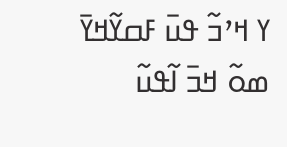ߌ ߞߴߏ߬ ߟߎ߫ ߓߛߌ߬ߞߌ߫ ߘߋ߬ ߞߏ߫ ߊ߬ߟߎ߬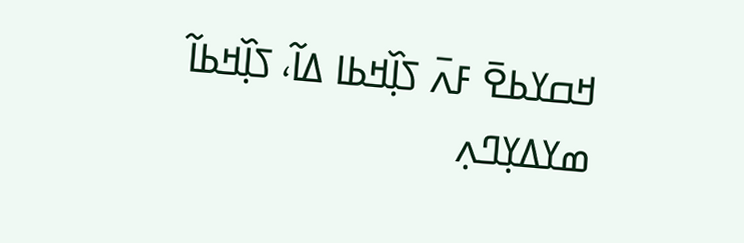ߞߛߌߕߐ߫ ߓߍ߫ ߖߊ߲߰ߞߕߊ ߡߊ߬، ߖߊ߲߰ߞߕߊ߬ ߘߌߡߌ߲ߣߍ߲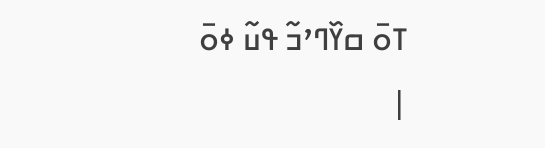ߠߋ߫ ߛߌ߰ߣߴߏ߬ ߟߎ߬ ߦߋ߫ |